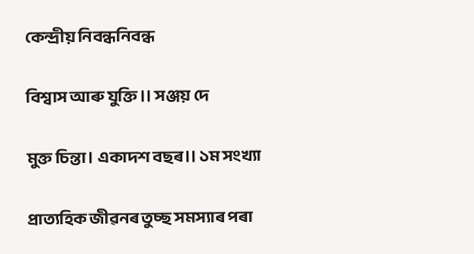কেন্দ্ৰীয় নিবন্ধনিবন্ধ

বিশ্বাস আৰু যুক্তি ।। সঞ্জয় দে

মুক্ত চিন্তা। একাদশ বছৰ।। ১ম সংখ্যা

প্রাত্যহিক জীৱনৰ তুচ্ছ সমস্যাৰ পৰা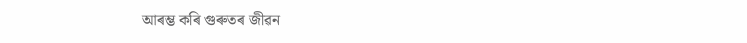আৰম্ভ কৰি গুৰুতৰ জীৱন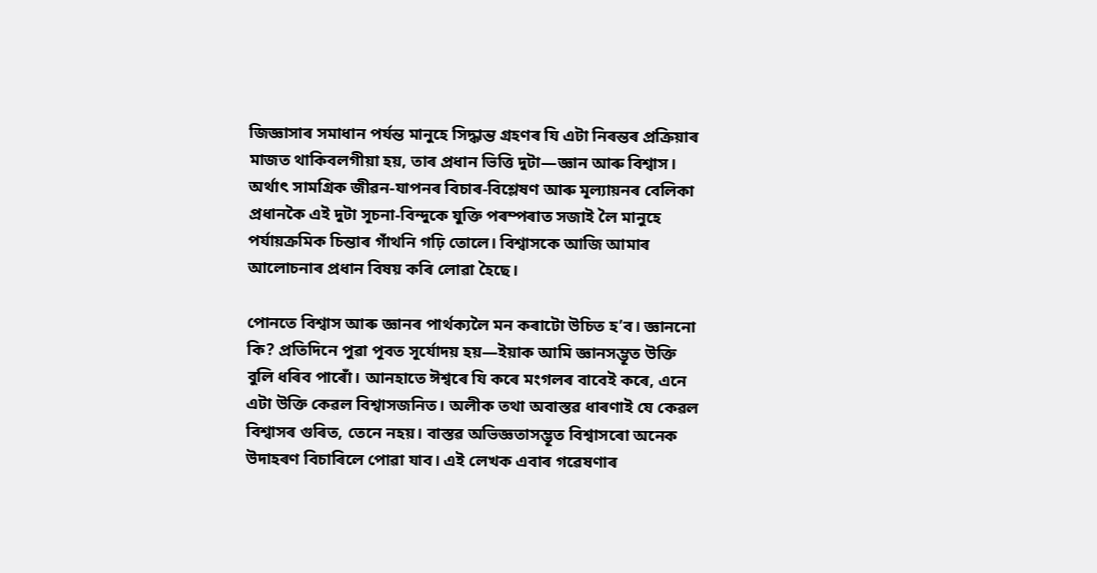জিজ্ঞাসাৰ সমাধান পর্যন্ত মানুহে সিদ্ধান্ত গ্ৰহণৰ যি এটা নিৰন্তৰ প্ৰক্ৰিয়াৰ মাজত থাকিবলগীয়া হয়, তাৰ প্ৰধান ভিত্তি দুটা—জ্ঞান আৰু বিশ্বাস। অর্থাৎ সামগ্ৰিক জীৱন-যাপনৰ বিচাৰ-বিশ্লেষণ আৰু মূল্যায়নৰ বেলিকা প্ৰধানকৈ এই দুটা সূচনা-বিন্দুকে যুক্তি পৰম্পৰাত সজাই লৈ মানুহে পর্যায়ক্রমিক চিন্তাৰ গাঁথনি গঢ়ি তোলে। বিশ্বাসকে আজি আমাৰ আলোচনাৰ প্ৰধান বিষয় কৰি লোৱা হৈছে।

পোনতে বিশ্বাস আৰু জ্ঞানৰ পাৰ্থক্যলৈ মন কৰাটো উচিত হ’ব। জ্ঞাননো কি? প্রতিদিনে পুৱা পূবত সূর্যোদয় হয়—ইয়াক আমি জ্ঞানসম্ভূত উক্তি বুলি ধৰিব পাৰোঁ। আনহাতে ঈশ্বৰে যি কৰে মংগলৰ বাবেই কৰে, এনে এটা উক্তি কেৱল বিশ্বাসজনিত। অলীক তথা অবাস্তৱ ধাৰণাই যে কেৱল বিশ্বাসৰ গুৰিত, তেনে নহয়। বাস্তৱ অভিজ্ঞতাসম্ভূত বিশ্বাসৰো অনেক উদাহৰণ বিচাৰিলে পোৱা যাব। এই লেখক এবাৰ গৱেষণাৰ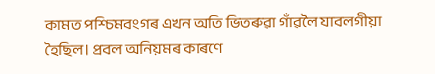কামত পশ্চিমবংগৰ এখন অতি ভিতৰুৱা গাঁৱলৈ যাবলগীয়া হৈছিল। প্ৰবল অনিয়মৰ কাৰণে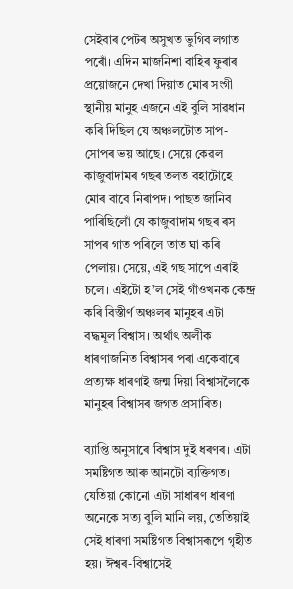সেইবাৰ পেটৰ অসুখত ভুগিব লগাত পৰোঁ। এদিন মাজনিশা বাহিৰ ফুৰাৰ প্রয়োজনে দেখা দিয়াত মোৰ সংগী স্থানীয় মানুহ এজনে এই বুলি সাৱধান কৰি দিছিল যে অঞ্চলটোত সাপ-সোপৰ ভয় আছে। সেয়ে কেৱল কাজুবাদামৰ গছৰ তলত বহাটোহে মোৰ বাবে নিৰাপদ। পাছত জানিব পাৰিছিলোঁ যে কাজুবাদাম গছৰ ৰস সাপৰ গাত পৰিলে তাত ঘা কৰি পেলায়। সেয়ে, এই গছ সাপে এৰাই চলে। এইটো হ’ল সেই গাঁওখনক কেন্দ্ৰ কৰি বিস্তীর্ণ অঞ্চলৰ মানুহৰ এটা বদ্ধমূল বিশ্বাস। অর্থাৎ অলীক ধাৰণাজনিত বিশ্বাসৰ পৰা একেবাৰে প্ৰত্যক্ষ ধাৰণাই জন্ম দিয়া বিশ্বাসলৈকে মানুহৰ বিশ্বাসৰ জগত প্ৰসাৰিত।

ব্যাপ্তি অনুসাৰে বিশ্বাস দুই ধৰণৰ। এটা সমষ্টিগত আৰু আনটো ব্যক্তিগত। যেতিয়া কোনো এটা সাধাৰণ ধাৰণা অনেকে সত্য বুলি মানি লয়, তেতিয়াই সেই ধাৰণা সমষ্টিগত বিশ্বাসৰূপে গৃহীত হয়। ঈশ্বৰ-বিশ্বাসেই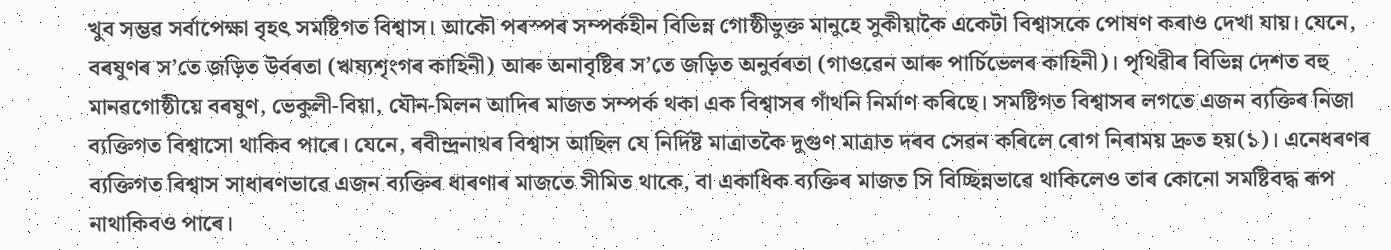খুব সম্ভৱ সর্বাপেক্ষা বৃহৎ সমষ্টিগত বিশ্বাস। আকৌ পৰস্পৰ সম্পৰ্কহীন বিভিন্ন গোষ্ঠীভুক্ত মানুহে সুকীয়াকৈ একেটা বিশ্বাসকে পোষণ কৰাও দেখা যায়। যেনে, বৰষুণৰ স’তে জড়িত উৰ্বৰতা (ঋষ্যশৃংগৰ কাহিনী) আৰু অনাবৃষ্টিৰ স’তে জড়িত অনুৰ্বৰতা (গাওৱেন আৰু পাৰ্চিভেলৰ কাহিনী)। পৃথিৱীৰ বিভিন্ন দেশত বহু মানৱগোষ্ঠীয়ে বৰষুণ, ভেকুলী-বিয়া, যৌন-মিলন আদিৰ মাজত সম্পর্ক থকা এক বিশ্বাসৰ গাঁথনি নিৰ্মাণ কৰিছে। সমষ্টিগত বিশ্বাসৰ লগতে এজন ব্যক্তিৰ নিজা ব্যক্তিগত বিশ্বাসো থাকিব পাৰে। যেনে, ৰবীন্দ্ৰনাথৰ বিশ্বাস আছিল যে নির্দিষ্ট মাত্ৰাতকৈ দুগুণ মাত্ৰাত দৰব সেৱন কৰিলে ৰোগ নিৰাময় দ্রুত হয়(১)। এনেধৰণৰ ব্যক্তিগত বিশ্বাস সাধাৰণভাৱে এজন ব্যক্তিৰ ধাৰণাৰ মাজতে সীমিত থাকে, বা একাধিক ব্যক্তিৰ মাজত সি বিচ্ছিন্নভাৱে থাকিলেও তাৰ কোনো সমষ্টিবদ্ধ ৰূপ নাথাকিবও পাৰে।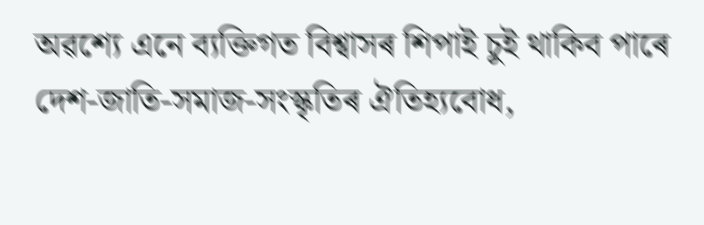অৱশ্যে এনে ব্যক্তিগত বিশ্বাসৰ শিপাই চুই থাকিব পাৰে দেশ-জাতি-সমাজ-সংস্কৃতিৰ ঐতিহ্যবোধ,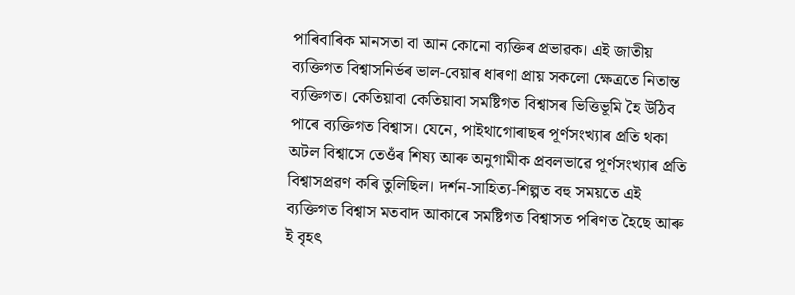পাৰিবাৰিক মানসতা বা আন কোনো ব্যক্তিৰ প্ৰভাৱক। এই জাতীয় ব্যক্তিগত বিশ্বাসনিৰ্ভৰ ভাল-বেয়াৰ ধাৰণা প্ৰায় সকলো ক্ষেত্রতে নিতান্ত ব্যক্তিগত। কেতিয়াবা কেতিয়াবা সমষ্টিগত বিশ্বাসৰ ভিত্তিভূমি হৈ উঠিব পাৰে ব্যক্তিগত বিশ্বাস। যেনে, পাইথাগোৰাছৰ পূৰ্ণসংখ্যাৰ প্ৰতি থকা অটল বিশ্বাসে তেওঁৰ শিষ্য আৰু অনুগামীক প্রবলভাৱে পূর্ণসংখ্যাৰ প্ৰতি বিশ্বাসপ্রৱণ কৰি তুলিছিল। দৰ্শন-সাহিত্য-শিল্পত বহু সময়তে এই ব্যক্তিগত বিশ্বাস মতবাদ আকাৰে সমষ্টিগত বিশ্বাসত পৰিণত হৈছে আৰু ই বৃহৎ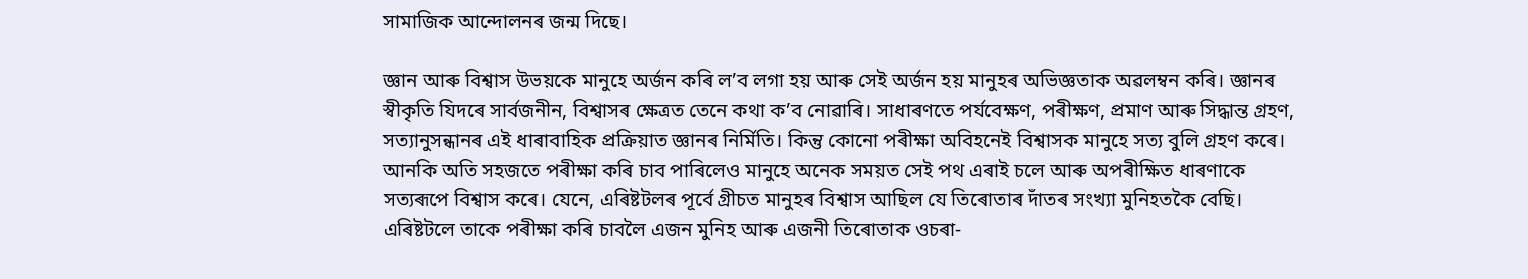সামাজিক আন্দোলনৰ জন্ম দিছে।

জ্ঞান আৰু বিশ্বাস উভয়কে মানুহে অৰ্জন কৰি ল’ব লগা হয় আৰু সেই অর্জন হয় মানুহৰ অভিজ্ঞতাক অৱলম্বন কৰি। জ্ঞানৰ স্বীকৃতি যিদৰে সাৰ্বজনীন, বিশ্বাসৰ ক্ষেত্ৰত তেনে কথা ক’ব নোৱাৰি। সাধাৰণতে পর্যবেক্ষণ, পৰীক্ষণ, প্ৰমাণ আৰু সিদ্ধান্ত গ্রহণ, সত্যানুসন্ধানৰ এই ধাৰাবাহিক প্ৰক্ৰিয়াত জ্ঞানৰ নির্মিতি। কিন্তু কোনো পৰীক্ষা অবিহনেই বিশ্বাসক মানুহে সত্য বুলি গ্ৰহণ কৰে। আনকি অতি সহজতে পৰীক্ষা কৰি চাব পাৰিলেও মানুহে অনেক সময়ত সেই পথ এৰাই চলে আৰু অপৰীক্ষিত ধাৰণাকে সত্যৰূপে বিশ্বাস কৰে। যেনে, এৰিষ্টটলৰ পূৰ্বে গ্ৰীচত মানুহৰ বিশ্বাস আছিল যে তিৰোতাৰ দাঁতৰ সংখ্যা মুনিহতকৈ বেছি। এৰিষ্টটলে তাকে পৰীক্ষা কৰি চাবলৈ এজন মুনিহ আৰু এজনী তিৰোতাক ওচৰা-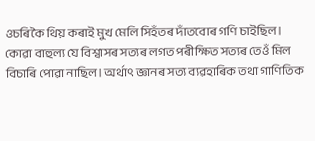ওচৰিকৈ থিয় কৰাই মুখ মেলি সিহঁতৰ দাঁতবোৰ গণি চাইছিল। কোৱা বাহুল্য যে বিশ্বাসৰ সত্যৰ লগত পৰীক্ষিত সত্যৰ তেওঁ মিল বিচাৰি পোৱা নাছিল। অর্থাৎ জ্ঞানৰ সত্য ব্যৱহাৰিক তথা গাণিতিক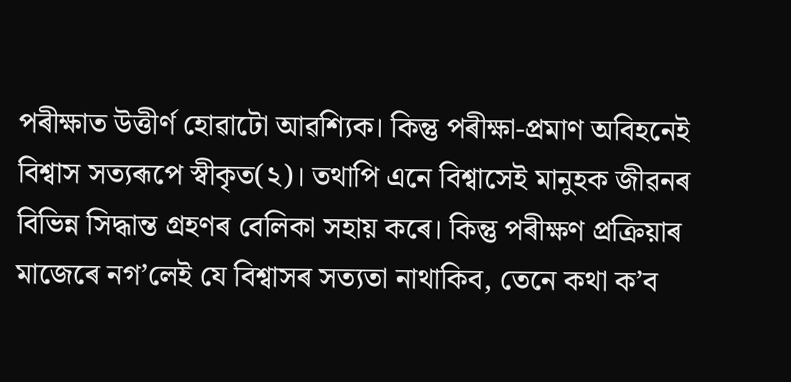পৰীক্ষাত উত্তীর্ণ হোৱাটো আৱশ্যিক। কিন্তু পৰীক্ষা-প্রমাণ অবিহনেই বিশ্বাস সত্যৰূপে স্বীকৃত(২)। তথাপি এনে বিশ্বাসেই মানুহক জীৱনৰ বিভিন্ন সিদ্ধান্ত গ্ৰহণৰ বেলিকা সহায় কৰে। কিন্তু পৰীক্ষণ প্ৰক্ৰিয়াৰ মাজেৰে নগ’লেই যে বিশ্বাসৰ সত্যতা নাথাকিব, তেনে কথা ক’ব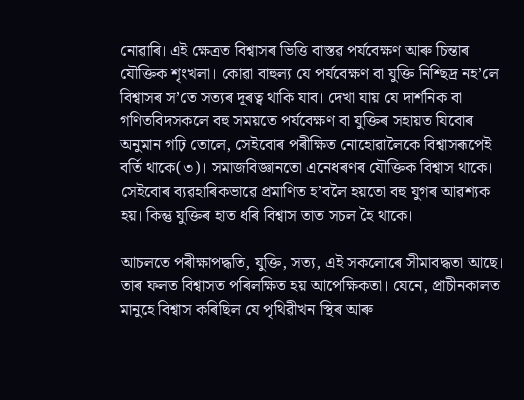নোৱাৰি। এই ক্ষেত্ৰত বিশ্বাসৰ ভিত্তি বাস্তৱ পৰ্যবেক্ষণ আৰু চিন্তাৰ যৌক্তিক শৃংখলা। কোৱা বাহুল্য যে পর্যবেক্ষণ বা যুক্তি নিশ্ছিদ্র নহ’লে বিশ্বাসৰ স’তে সত্যৰ দূৰত্ব থাকি যাব। দেখা যায় যে দার্শনিক বা গণিতবিদসকলে বহু সময়তে পর্যবেক্ষণ বা যুক্তিৰ সহায়ত যিবোৰ অনুমান গঢ়ি তোলে, সেইবোৰ পৰীক্ষিত নোহোৱালৈকে বিশ্বাসৰূপেই বৰ্তি থাকে(৩)। সমাজবিজ্ঞানতো এনেধৰণৰ যৌক্তিক বিশ্বাস থাকে। সেইবোৰ ব্যৱহাৰিকভাৱে প্রমাণিত হ’বলৈ হয়তো বহু যুগৰ আৱশ্যক হয়। কিন্তু যুক্তিৰ হাত ধৰি বিশ্বাস তাত সচল হৈ থাকে।

আচলতে পৰীক্ষাপদ্ধতি, যুক্তি, সত্য, এই সকলোৰে সীমাবদ্ধতা আছে। তাৰ ফলত বিশ্বাসত পৰিলক্ষিত হয় আপেক্ষিকতা। যেনে, প্ৰাচীনকালত মানুহে বিশ্বাস কৰিছিল যে পৃথিৱীখন স্থিৰ আৰু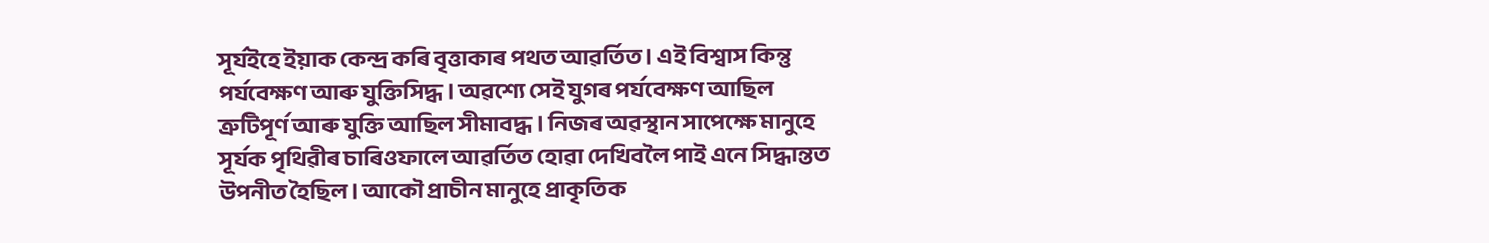সূৰ্যইহে ইয়াক কেন্দ্ৰ কৰি বৃত্তাকাৰ পথত আৱৰ্তিত। এই বিশ্বাস কিন্তু পর্যবেক্ষণ আৰু যুক্তিসিদ্ধ। অৱশ্যে সেই যুগৰ পৰ্যবেক্ষণ আছিল ত্রুটিপূৰ্ণ আৰু যুক্তি আছিল সীমাবদ্ধ। নিজৰ অৱস্থান সাপেক্ষে মানুহে সূৰ্যক পৃথিৱীৰ চাৰিওফালে আৱৰ্তিত হোৱা দেখিবলৈ পাই এনে সিদ্ধান্তত উপনীত হৈছিল। আকৌ প্রাচীন মানুহে প্রাকৃতিক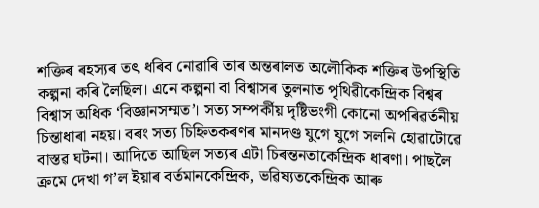শক্তিৰ ৰহস্যৰ তৎ ধৰিব নোৱাৰি তাৰ অন্তৰালত অলৌকিক শক্তিৰ উপস্থিতি কল্পনা কৰি লৈছিল। এনে কল্পনা বা বিশ্বাসৰ তুলনাত পৃথিৱীকেন্দ্ৰিক বিশ্বৰ বিশ্বাস অধিক ‘বিজ্ঞানসম্মত’। সত্য সম্পর্কীয় দৃষ্টিভংগী কোনো অপৰিৱৰ্তনীয় চিন্তাধাৰা নহয়। বৰং সত্য চিহ্নিতকৰণৰ মানদণ্ড যুগে যুগে সলনি হোৱাটোৱে বাস্তৱ ঘটনা। আদিতে আছিল সত্যৰ এটা চিৰন্তনতাকেন্দ্ৰিক ধাৰণা। পাছলৈ ক্ৰমে দেখা গ’ল ইয়াৰ বৰ্তমানকেন্দ্ৰিক, ভৱিষ্যতকেন্দ্রিক আৰু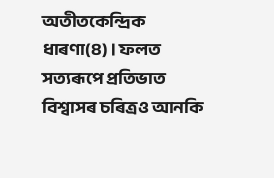অতীতকেন্দ্রিক ধাৰণা(৪)। ফলত সত্যৰূপে প্রতিভাত বিশ্বাসৰ চৰিত্ৰও আনকি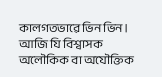কালগতভাৱে ভিন ভিন। আজি যি বিশ্বাসক অলৌকিক বা অযৌক্তিক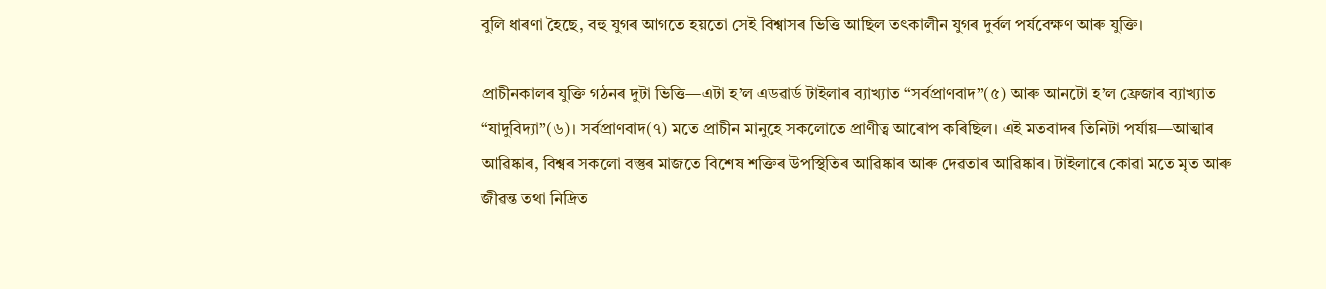বুলি ধাৰণা হৈছে, বহু যুগৰ আগতে হয়তো সেই বিশ্বাসৰ ভিত্তি আছিল তৎকালীন যুগৰ দুৰ্বল পৰ্যবেক্ষণ আৰু যুক্তি।

প্রাচীনকালৰ যুক্তি গঠনৰ দুটা ভিত্তি—এটা হ’ল এডৱাৰ্ড টাইলাৰ ব্যাখ্যাত “সৰ্বপ্ৰাণবাদ”(৫) আৰু আনটো হ’ল ফ্ৰেজাৰ ব্যাখ্যাত “যাদুবিদ্যা”(৬)। সর্বপ্রাণবাদ(৭) মতে প্রাচীন মানুহে সকলোতে প্রাণীত্ব আৰোপ কৰিছিল। এই মতবাদৰ তিনিটা পৰ্যায়—আত্মাৰ আৱিষ্কাৰ, বিশ্বৰ সকলো বস্তুৰ মাজতে বিশেষ শক্তিৰ উপস্থিতিৰ আৱিষ্কাৰ আৰু দেৱতাৰ আৱিষ্কাৰ। টাইলাৰে কোৱা মতে মৃত আৰু জীৱন্ত তথা নিদ্রিত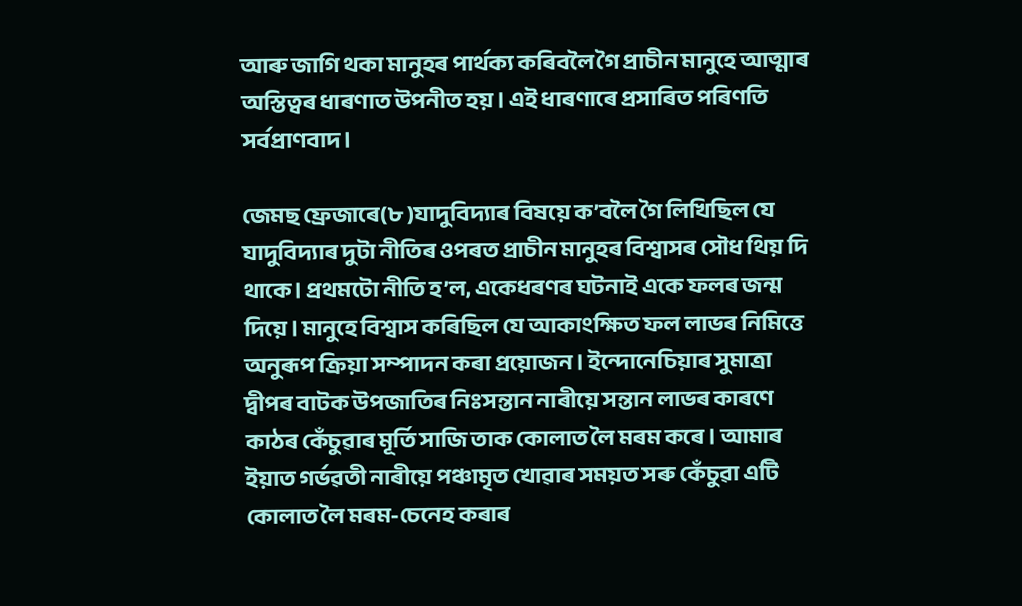আৰু জাগি থকা মানুহৰ পার্থক্য কৰিবলৈ গৈ প্ৰাচীন মানুহে আত্মাৰ অস্তিত্বৰ ধাৰণাত উপনীত হয়। এই ধাৰণাৰে প্ৰসাৰিত পৰিণতি সৰ্বপ্ৰাণবাদ।

জেমছ ফ্ৰেজাৰে(৮ )যাদুবিদ্যাৰ বিষয়ে ক’বলৈ গৈ লিখিছিল যে যাদুবিদ্যাৰ দুটা নীতিৰ ওপৰত প্ৰাচীন মানুহৰ বিশ্বাসৰ সৌধ থিয় দি থাকে। প্ৰথমটো নীতি হ’ল, একেধৰণৰ ঘটনাই একে ফলৰ জন্ম দিয়ে। মানুহে বিশ্বাস কৰিছিল যে আকাংক্ষিত ফল লাভৰ নিমিত্তে অনুৰূপ ক্রিয়া সম্পাদন কৰা প্রয়োজন। ইন্দোনেচিয়াৰ সুমাত্রা দ্বীপৰ বাটক উপজাতিৰ নিঃসন্তান নাৰীয়ে সন্তান লাভৰ কাৰণে কাঠৰ কেঁচুৱাৰ মূৰ্তি সাজি তাক কোলাত লৈ মৰম কৰে। আমাৰ ইয়াত গৰ্ভৱতী নাৰীয়ে পঞ্চামৃত খোৱাৰ সময়ত সৰু কেঁচুৱা এটি কোলাত লৈ মৰম-চেনেহ কৰাৰ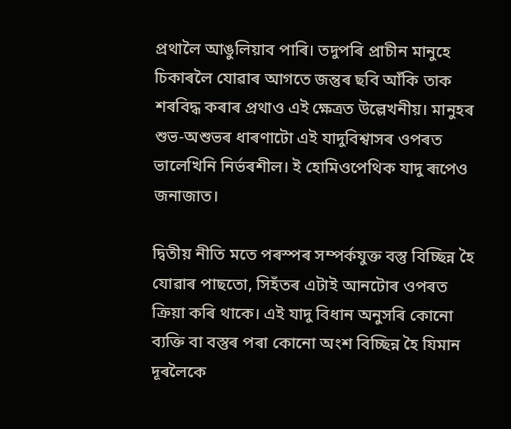প্ৰথালৈ আঙুলিয়াব পাৰি। তদুপৰি প্ৰাচীন মানুহে চিকাৰলৈ যোৱাৰ আগতে জন্তুৰ ছবি আঁকি তাক শৰবিদ্ধ কৰাৰ প্ৰথাও এই ক্ষেত্ৰত উল্লেখনীয়। মানুহৰ শুভ-অশুভৰ ধাৰণাটো এই যাদুবিশ্বাসৰ ওপৰত ভালেখিনি নিৰ্ভৰশীল। ই হোমিওপেথিক যাদু ৰূপেও জনাজাত।

দ্বিতীয় নীতি মতে পৰস্পৰ সম্পর্কযুক্ত বস্তু বিচ্ছিন্ন হৈ যোৱাৰ পাছতো, সিহঁতৰ এটাই আনটোৰ ওপৰত ক্ৰিয়া কৰি থাকে। এই যাদু বিধান অনুসৰি কোনো ব্যক্তি বা বস্তুৰ পৰা কোনো অংশ বিচ্ছিন্ন হৈ যিমান দূৰলৈকে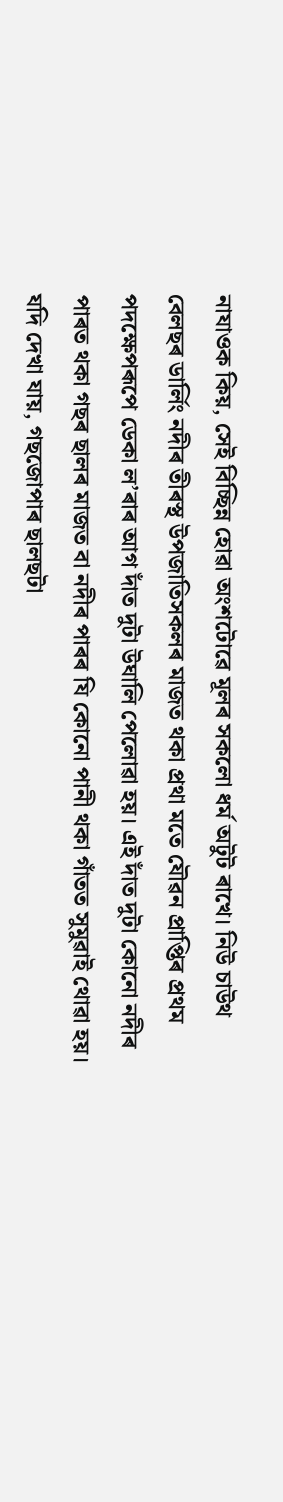নাযাওক কিয়, সেই বিচ্ছিন্ন হোৱা অংশটোৱে মূলৰ সকলো ধর্ম অটুট ৰাখে। নিউ চাউথ বেলছৰ ডার্লিং নদীৰ তীৰস্থ উপজাতিসকলৰ মাজত থকা প্রথা মতে যৌৱন প্ৰাপ্তিৰ প্ৰথম পদক্ষেপৰূপে ডেকা ল’ৰাৰ আগ দাঁত দুটা উঘালি পেলোৱা হয়। এই দাঁত দুটা কোনো নদীৰ পাৰত থকা গছৰ ছালৰ মাজত বা নদীৰ পাৰৰ যি কোনো পানী থকা গাঁতত সুমুৱাই থোৱা হয়। যদি দেখা যায়, গছজোপাৰ ছালছটা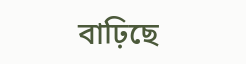বাঢ়িছে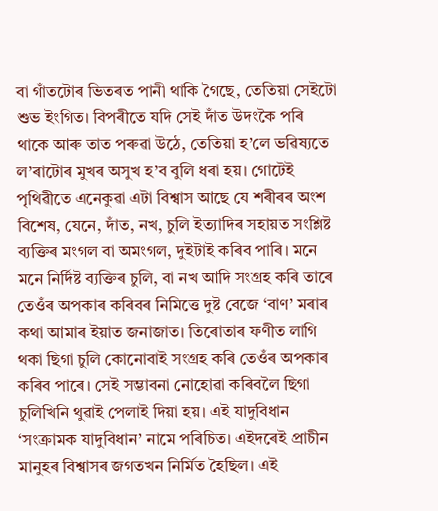বা গাঁতটোৰ ভিতৰত পানী থাকি গৈছে, তেতিয়া সেইটো শুভ ইংগিত। বিপৰীতে যদি সেই দাঁত উদংকৈ পৰি থাকে আৰু তাত পৰুৱা উঠে, তেতিয়া হ’লে ভৱিষ্যতে ল’ৰাটোৰ মুখৰ অসুখ হ’ব বুলি ধৰা হয়। গোটেই পৃথিৱীতে এনেকুৱা এটা বিশ্বাস আছে যে শৰীৰৰ অংশ বিশেষ, যেনে, দাঁত, নখ, চুলি ইত্যাদিৰ সহায়ত সংশ্লিষ্ট ব্যক্তিৰ মংগল বা অমংগল, দুইটাই কৰিব পাৰি। মনে মনে নিৰ্দিষ্ট ব্যক্তিৰ চুলি, বা নখ আদি সংগ্ৰহ কৰি তাৰে তেওঁৰ অপকাৰ কৰিবৰ নিমিত্তে দুষ্ট বেজে ‘বাণ’ মৰাৰ কথা আমাৰ ইয়াত জনাজাত। তিৰোতাৰ ফণীত লাগি থকা ছিগা চুলি কোনোবাই সংগ্ৰহ কৰি তেওঁৰ অপকাৰ কৰিব পাৰে। সেই সম্ভাবনা নোহোৱা কৰিবলৈ ছিগা চুলিখিনি থুৱাই পেলাই দিয়া হয়। এই যাদুবিধান ‘সংক্রামক যাদুবিধান’ নামে পৰিচিত। এইদৰেই প্ৰাচীন মানুহৰ বিশ্বাসৰ জগতখন নির্মিত হৈছিল। এই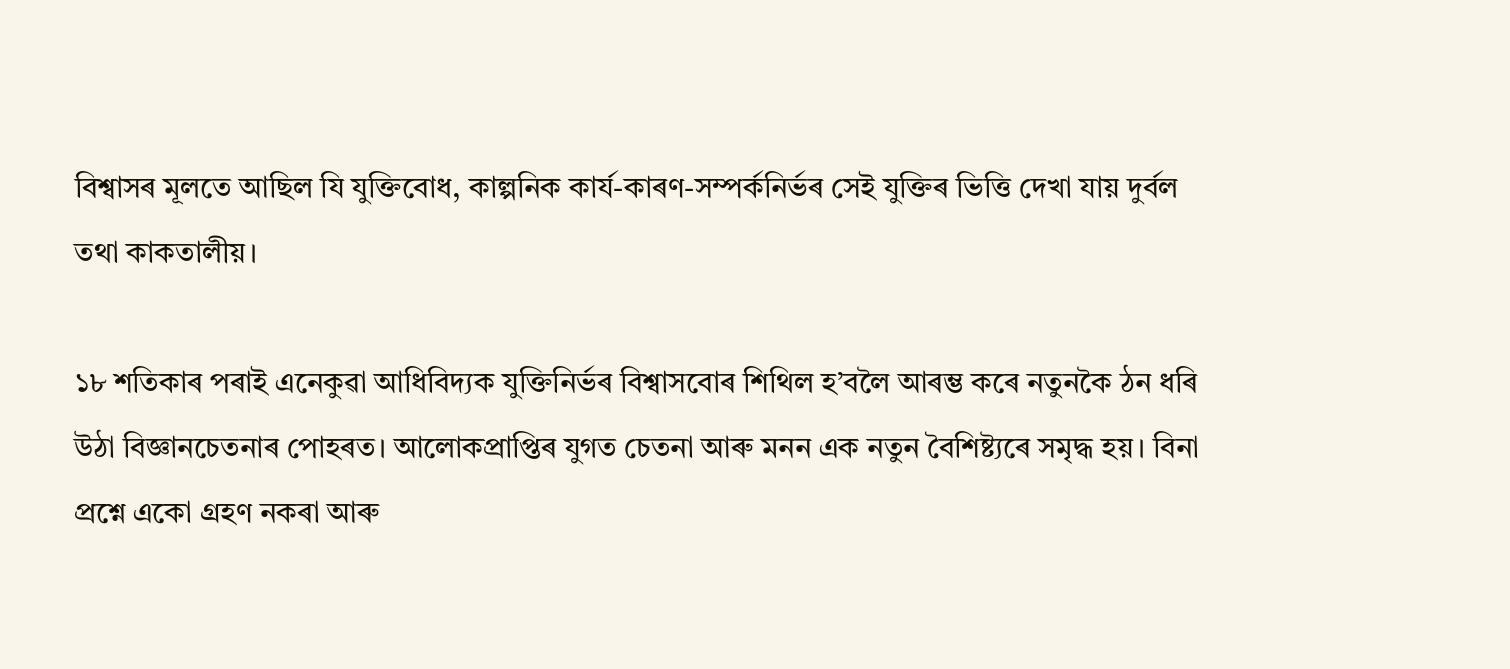বিশ্বাসৰ মূলতে আছিল যি যুক্তিবোধ, কাল্পনিক কার্য-কাৰণ-সম্পৰ্কনিৰ্ভৰ সেই যুক্তিৰ ভিত্তি দেখা যায় দুৰ্বল তথা কাকতালীয়।

১৮ শতিকাৰ পৰাই এনেকুৱা আধিবিদ্যক যুক্তিনির্ভৰ বিশ্বাসবোৰ শিথিল হ’বলৈ আৰম্ভ কৰে নতুনকৈ ঠন ধৰি উঠা বিজ্ঞানচেতনাৰ পোহৰত। আলোকপ্ৰাপ্তিৰ যুগত চেতনা আৰু মনন এক নতুন বৈশিষ্ট্যৰে সমৃদ্ধ হয়। বিনা প্রশ্নে একো গ্ৰহণ নকৰা আৰু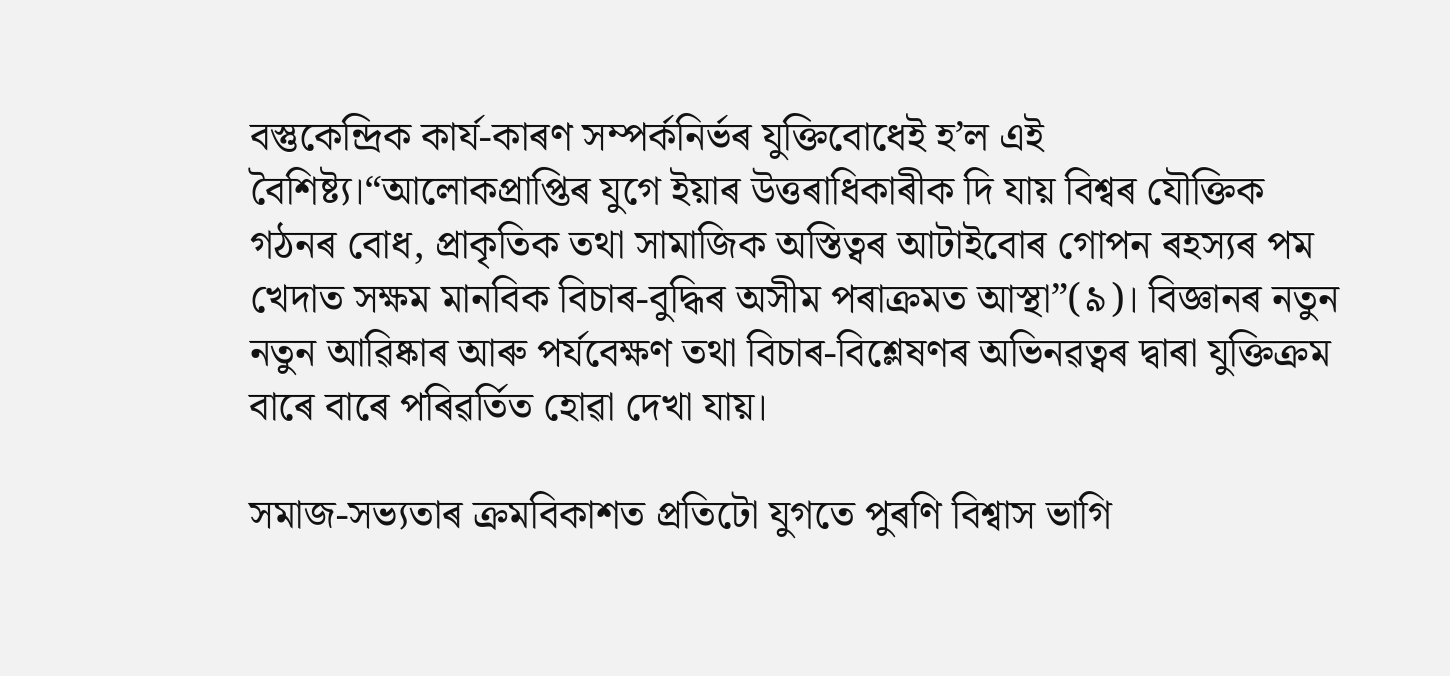বস্তুকেন্দ্রিক কার্য-কাৰণ সম্পৰ্কনিৰ্ভৰ যুক্তিবোধেই হ’ল এই বৈশিষ্ট্য।“আলোকপ্ৰাপ্তিৰ যুগে ইয়াৰ উত্তৰাধিকাৰীক দি যায় বিশ্বৰ যৌক্তিক গঠনৰ বোধ, প্রাকৃতিক তথা সামাজিক অস্তিত্বৰ আটাইবোৰ গোপন ৰহস্যৰ পম খেদাত সক্ষম মানবিক বিচাৰ-বুদ্ধিৰ অসীম পৰাক্ৰমত আস্থা”(৯)। বিজ্ঞানৰ নতুন নতুন আৱিষ্কাৰ আৰু পৰ্যবেক্ষণ তথা বিচাৰ-বিশ্লেষণৰ অভিনৱত্বৰ দ্বাৰা যুক্তিক্রম বাৰে বাৰে পৰিৱৰ্তিত হোৱা দেখা যায়।

সমাজ-সভ্যতাৰ ক্ৰমবিকাশত প্ৰতিটো যুগতে পুৰণি বিশ্বাস ভাগি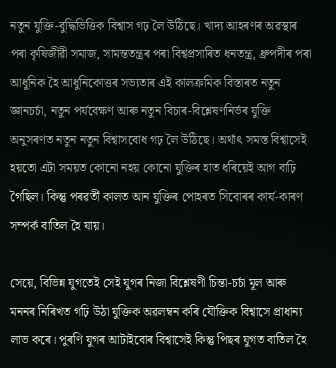নতুন যুক্তি-বুদ্ধিভিত্তিক বিশ্বাস গঢ় লৈ উঠিছে। খাদ্য আহৰণৰ অৱস্থাৰ পৰা কৃষিজীৱী সমাজ, সামন্ততন্ত্ৰৰ পৰা বিশ্বপ্ৰসাৰিত ধনতন্ত্র, ধ্রুপদীৰ পৰা আধুনিক হৈ আধুনিকোত্তৰ সভ্যতাৰ এই কালক্রমিক বিস্তাৰত নতুন জ্ঞানচর্চা, নতুন পর্যবেক্ষণ আৰু নতুন বিচাৰ-বিশ্লেষণনিৰ্ভৰ যুক্তি অনুসৰণত নতুন নতুন বিশ্বাসবোধ গঢ় লৈ উঠিছে। অর্থাৎ সমস্ত বিশ্বাসেই হয়তো এটা সময়ত কোনো নহয় কোনো যুক্তিৰ হাত ধৰিয়েই আগ বাঢ়ি গৈছিল। কিন্তু পৰৱৰ্তী কালত আন যুক্তিৰ পোহৰত সিবোৰৰ কাৰ্য-কাৰণ সম্পৰ্ক বাতিল হৈ যায়।

সেয়ে, বিভিন্ন যুগতেই সেই যুগৰ নিজা বিশ্লেষণী চিন্তা-চৰ্চা মূল আৰু মননৰ নিৰিখত গঢ়ি উঠা যুক্তিক অৱলম্বন কৰি যৌক্তিক বিশ্বাসে প্রাধান্য লাভ কৰে। পুৰণি যুগৰ আটাইবোৰ বিশ্বাসেই কিন্তু পিছৰ যুগত বাতিল হৈ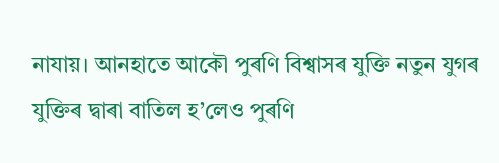নাযায়। আনহাতে আকৌ পুৰণি বিশ্বাসৰ যুক্তি নতুন যুগৰ যুক্তিৰ দ্বাৰা বাতিল হ’লেও পুৰণি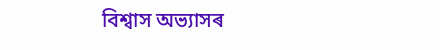বিশ্বাস অভ্যাসৰ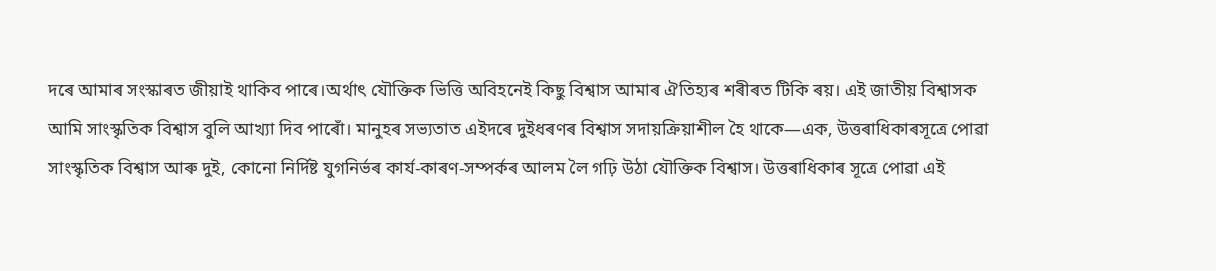দৰে আমাৰ সংস্কাৰত জীয়াই থাকিব পাৰে।অর্থাৎ যৌক্তিক ভিত্তি অবিহনেই কিছু বিশ্বাস আমাৰ ঐতিহ্যৰ শৰীৰত টিকি ৰয়। এই জাতীয় বিশ্বাসক আমি সাংস্কৃতিক বিশ্বাস বুলি আখ্যা দিব পাৰোঁ। মানুহৰ সভ্যতাত এইদৰে দুইধৰণৰ বিশ্বাস সদায়ক্রিয়াশীল হৈ থাকে—এক, উত্তৰাধিকাৰসূত্ৰে পোৱা সাংস্কৃতিক বিশ্বাস আৰু দুই, কোনো নিৰ্দিষ্ট যুগনিৰ্ভৰ কাৰ্য-কাৰণ-সম্পৰ্কৰ আলম লৈ গঢ়ি উঠা যৌক্তিক বিশ্বাস। উত্তৰাধিকাৰ সূত্ৰে পোৱা এই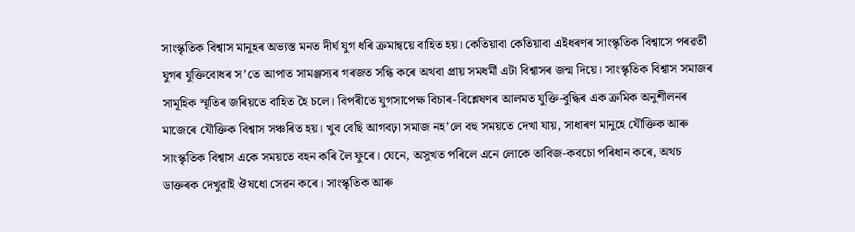সাংস্কৃতিক বিশ্বাস মানুহৰ অভ্যস্ত মনত দীৰ্ঘ যুগ ধৰি ক্ৰমান্বয়ে বাহিত হয়। কেতিয়াবা কেতিয়াবা এইধৰণৰ সাংস্কৃতিক বিশ্বাসে পৰৱৰ্তী যুগৰ যুক্তিবোধৰ স’তে আপাত সামঞ্জস্যৰ গৰজত সন্ধি কৰে অথবা প্রায় সমধর্মী এটা বিশ্বাসৰ জন্ম দিয়ে। সাংস্কৃতিক বিশ্বাস সমাজৰ সামূহিক স্মৃতিৰ জৰিয়তে বাহিত হৈ চলে। বিপৰীতে যুগসাপেক্ষ বিচাৰ-বিশ্লেষণৰ আলমত যুক্তি-বুদ্ধিৰ এক ক্ৰমিক অনুশীলনৰ মাজেৰে যৌক্তিক বিশ্বাস সঞ্চৰিত হয়। খুব বেছি আগবঢ়া সমাজ নহ’লে বহু সময়তে দেখা যায়, সাধাৰণ মানুহে যৌক্তিক আৰু সাংস্কৃতিক বিশ্বাস একে সময়তে বহন কৰি লৈ ফুৰে। যেনে, অসুখত পৰিলে এনে লোকে তাবিজ-কবচো পৰিধান কৰে, অথচ ডাক্তৰক দেখুৱাই ঔষধো সেৱন কৰে। সাংস্কৃতিক আৰু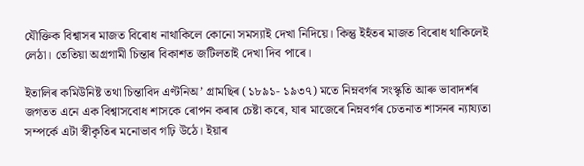যৌক্তিক বিশ্বাসৰ মাজত বিৰোধ নাথাকিলে কোনো সমস্যাই দেখা নিদিয়ে। কিন্তু ইহঁতৰ মাজত বিৰোধ থাকিলেই লেঠা। তেতিয়া অগ্রগামী চিন্তাৰ বিকাশত জটিলতাই দেখা দিব পাৰে।

ইতালিৰ কমিউনিষ্ট তথা চিন্তাবিদ এণ্টনিঅ’ গ্রামছিৰ (১৮৯১- ১৯৩৭) মতে নিম্নবৰ্গৰ সংস্কৃতি আৰু ভাবাদৰ্শৰ জগতত এনে এক বিশ্বাসবোধ শাসকে ৰোপন কৰাৰ চেষ্টা কৰে, যাৰ মাজেৰে নিম্নবৰ্গৰ চেতনাত শাসনৰ ন্যায্যতা সম্পর্কে এটা স্বীকৃতিৰ মনোভাব গঢ়ি উঠে। ইয়াৰ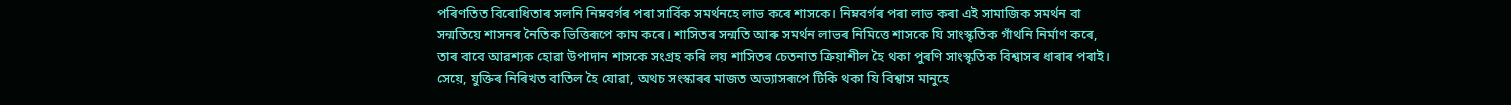পৰিণতিত বিৰোধিতাৰ সলনি নিম্নবৰ্গৰ পৰা সার্বিক সমর্থনহে লাভ কৰে শাসকে। নিম্নবৰ্গৰ পৰা লাভ কৰা এই সামাজিক সমর্থন বা সন্মতিয়ে শাসনৰ নৈতিক ভিত্তিৰূপে কাম কৰে। শাসিতৰ সন্মতি আৰু সমর্থন লাভৰ নিমিত্তে শাসকে যি সাংস্কৃতিক গাঁথনি নির্মাণ কৰে, তাৰ বাবে আৱশ্যক হোৱা উপাদান শাসকে সংগ্ৰহ কৰি লয় শাসিতৰ চেতনাত ক্রিয়াশীল হৈ থকা পুৰণি সাংস্কৃতিক বিশ্বাসৰ ধাৰাৰ পৰাই। সেয়ে, যুক্তিৰ নিৰিখত বাতিল হৈ যোৱা, অথচ সংস্কাৰৰ মাজত অভ্যাসৰূপে টিকি থকা যি বিশ্বাস মানুহে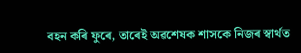বহন কৰি ফুৰে, তাৰেই অৱশেষক শাসকে নিজৰ স্বাৰ্থত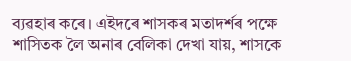ব্যৱহাৰ কৰে। এইদৰে শাসকৰ মতাদৰ্শৰ পক্ষে শাসিতক লৈ অনাৰ বেলিকা দেখা যায়, শাসকে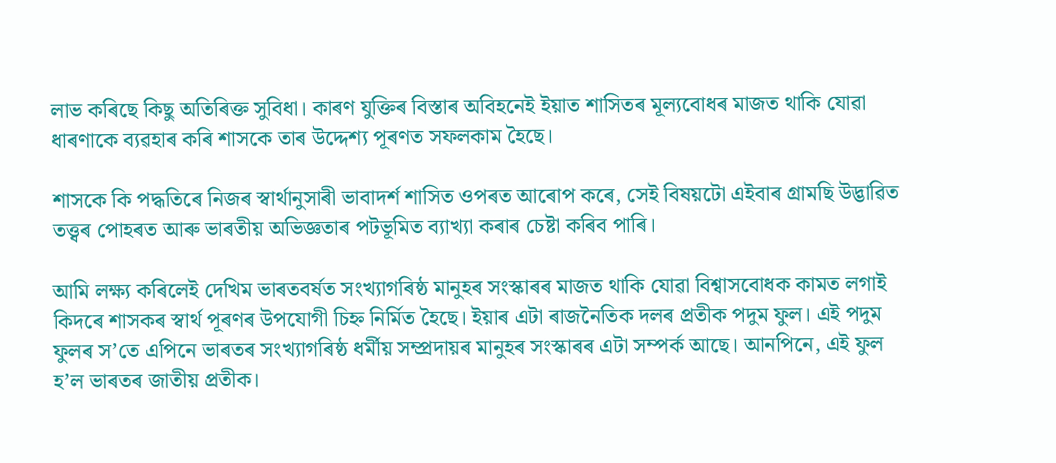লাভ কৰিছে কিছু অতিৰিক্ত সুবিধা। কাৰণ যুক্তিৰ বিস্তাৰ অবিহনেই ইয়াত শাসিতৰ মূল্যবোধৰ মাজত থাকি যোৱা ধাৰণাকে ব্যৱহাৰ কৰি শাসকে তাৰ উদ্দেশ্য পূৰণত সফলকাম হৈছে।

শাসকে কি পদ্ধতিৰে নিজৰ স্বার্থানুসাৰী ভাবাদর্শ শাসিত ওপৰত আৰোপ কৰে, সেই বিষয়টো এইবাৰ গ্ৰামছি উদ্ভাৱিত তত্ত্বৰ পোহৰত আৰু ভাৰতীয় অভিজ্ঞতাৰ পটভূমিত ব্যাখ্যা কৰাৰ চেষ্টা কৰিব পাৰি।

আমি লক্ষ্য কৰিলেই দেখিম ভাৰতবৰ্ষত সংখ্যাগৰিষ্ঠ মানুহৰ সংস্কাৰৰ মাজত থাকি যোৱা বিশ্বাসবোধক কামত লগাই কিদৰে শাসকৰ স্বাৰ্থ পূৰণৰ উপযোগী চিহ্ন নিৰ্মিত হৈছে। ইয়াৰ এটা ৰাজনৈতিক দলৰ প্ৰতীক পদুম ফুল। এই পদুম ফুলৰ স’তে এপিনে ভাৰতৰ সংখ্যাগৰিষ্ঠ ধৰ্মীয় সম্প্ৰদায়ৰ মানুহৰ সংস্কাৰৰ এটা সম্পর্ক আছে। আনপিনে, এই ফুল হ’ল ভাৰতৰ জাতীয় প্রতীক।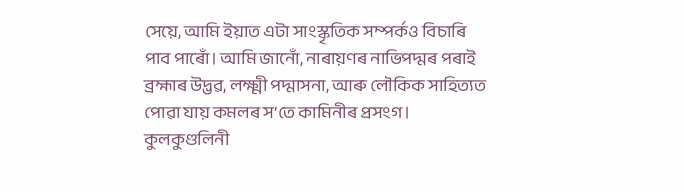সেয়ে, আমি ইয়াত এটা সাংস্কৃতিক সম্পর্কও বিচাৰি পাব পাৰোঁ। আমি জানোঁ, নাৰায়ণৰ নাভিপদ্মৰ পৰাই ব্ৰহ্মাৰ উদ্ভৱ, লক্ষ্মী পদ্মাসনা, আৰু লৌকিক সাহিত্যত পোৱা যায় কমলৰ স’তে কামিনীৰ প্রসংগ। কুলকুণ্ডলিনী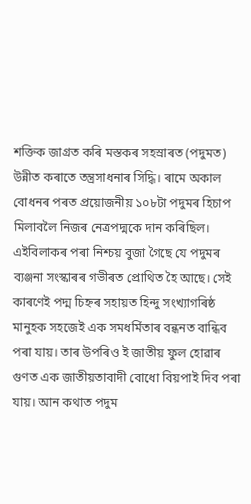শক্তিক জাগ্ৰত কৰি মস্তকৰ সহস্ৰাৰত (পদুমত) উন্নীত কৰাতে তন্ত্রসাধনাৰ সিদ্ধি। ৰামে অকাল বোধনৰ পৰত প্ৰয়োজনীয় ১০৮টা পদুমৰ হিচাপ মিলাবলৈ নিজৰ নেত্ৰপদ্মকে দান কৰিছিল। এইবিলাকৰ পৰা নিশ্চয় বুজা গৈছে যে পদুমৰ ব্যঞ্জনা সংস্কাৰৰ গভীৰত প্রোথিত হৈ আছে। সেই কাৰণেই পদ্ম চিহ্নৰ সহায়ত হিন্দু সংখ্যাগৰিষ্ঠ মানুহক সহজেই এক সমধর্মিতাৰ বন্ধনত বান্ধিব পৰা যায়। তাৰ উপৰিও ই জাতীয় ফুল হোৱাৰ গুণত এক জাতীয়তাবাদী বোধো বিয়পাই দিব পৰা যায়। আন কথাত পদুম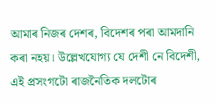আমাৰ নিজৰ দেশৰ, বিদেশৰ পৰা আমদানি কৰা নহয়। উল্লেখযোগ্য যে দেশী নে বিদেশী, এই প্রসংগটো ৰাজনৈতিক দলটোৰ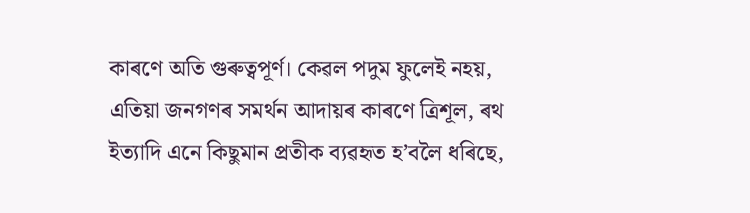কাৰণে অতি গুৰুত্বপূৰ্ণ। কেৱল পদুম ফুলেই নহয়, এতিয়া জনগণৰ সমৰ্থন আদায়ৰ কাৰণে ত্ৰিশূল, ৰথ ইত্যাদি এনে কিছুমান প্রতীক ব্যৱহৃত হ’বলৈ ধৰিছে,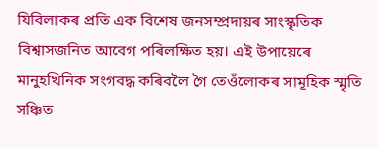যিবিলাকৰ প্ৰতি এক বিশেষ জনসম্প্ৰদায়ৰ সাংস্কৃতিক বিশ্বাসজনিত আবেগ পৰিলক্ষিত হয়। এই উপায়েৰে মানুহখিনিক সংগবদ্ধ কৰিবলৈ গৈ তেওঁলোকৰ সামূহিক স্মৃতি সঞ্চিত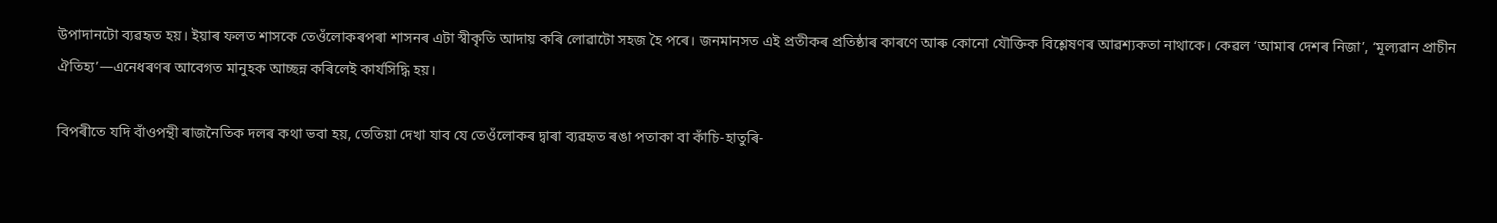উপাদানটো ব্যৱহৃত হয়। ইয়াৰ ফলত শাসকে তেওঁলোকৰপৰা শাসনৰ এটা স্বীকৃতি আদায় কৰি লোৱাটো সহজ হৈ পৰে। জনমানসত এই প্রতীকৰ প্ৰতিষ্ঠাৰ কাৰণে আৰু কোনো যৌক্তিক বিশ্লেষণৰ আৱশ্যকতা নাথাকে। কেৱল ‘আমাৰ দেশৰ নিজা’, ‘মূল্যৱান প্রাচীন ঐতিহ্য’—এনেধৰণৰ আবেগত মানুহক আচ্ছন্ন কৰিলেই কাৰ্যসিদ্ধি হয়।

বিপৰীতে যদি বাঁওপন্থী ৰাজনৈতিক দলৰ কথা ভবা হয়, তেতিয়া দেখা যাব যে তেওঁলোকৰ দ্বাৰা ব্যৱহৃত ৰঙা পতাকা বা কাঁচি-হাতুৰি-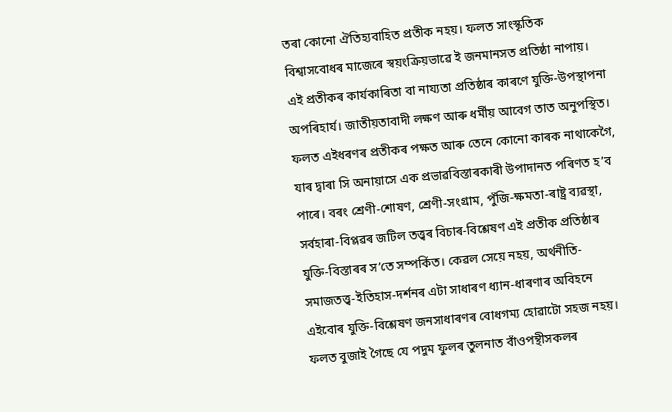তৰা কোনো ঐতিহ্যবাহিত প্রতীক নহয়। ফলত সাংস্কৃতিক বিশ্বাসবোধৰ মাজেৰে স্বয়ংক্রিয়ভাৱে ই জনমানসত প্ৰতিষ্ঠা নাপায়। এই প্রতীকৰ কাৰ্যকাৰিতা বা নায্যতা প্ৰতিষ্ঠাৰ কাৰণে যুক্তি-উপস্থাপনা অপৰিহাৰ্য। জাতীয়তাবাদী লক্ষণ আৰু ধর্মীয় আবেগ তাত অনুপস্থিত। ফলত এইধৰণৰ প্ৰতীকৰ পক্ষত আৰু তেনে কোনো কাৰক নাথাকেগৈ, যাৰ দ্বাৰা সি অনায়াসে এক প্রভাৱবিস্তাৰকাৰী উপাদানত পৰিণত হ’ব পাৰে। বৰং শ্রেণী-শোষণ, শ্রেণী-সংগ্রাম, পুঁজি-ক্ষমতা-ৰাষ্ট্ৰ ব্যৱস্থা, সৰ্বহাৰা-বিপ্লৱৰ জটিল তত্ত্বৰ বিচাৰ-বিশ্লেষণ এই প্রতীক প্ৰতিষ্ঠাৰ যুক্তি-বিস্তাৰৰ স’তে সম্পর্কিত। কেৱল সেয়ে নহয়, অর্থনীতি-সমাজতত্ত্ব-ইতিহাস-দৰ্শনৰ এটা সাধাৰণ ধ্যান-ধাৰণাৰ অবিহনে এইবোৰ যুক্তি-বিশ্লেষণ জনসাধাৰণৰ বোধগম্য হোৱাটো সহজ নহয়। ফলত বুজাই গৈছে যে পদুম ফুলৰ তুলনাত বাঁওপন্থীসকলৰ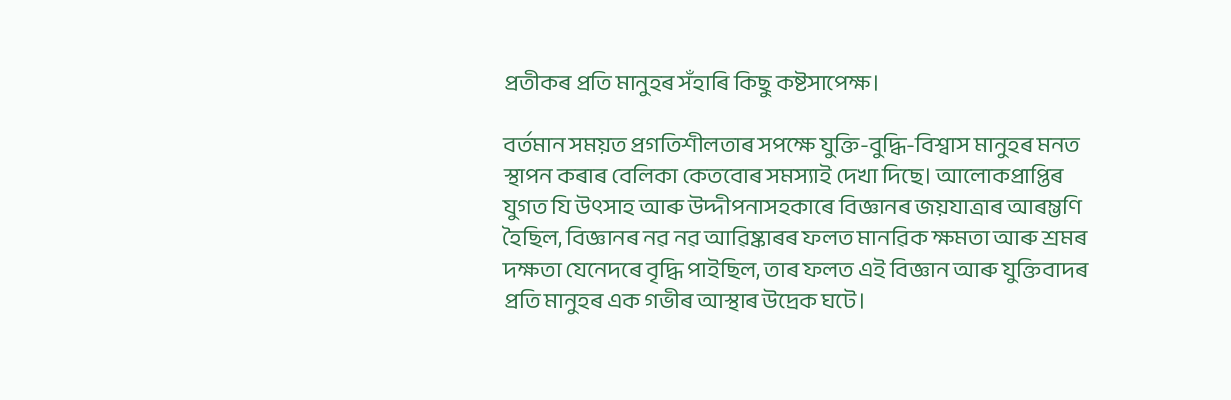প্ৰতীকৰ প্ৰতি মানুহৰ সঁহাৰি কিছু কষ্টসাপেক্ষ।

বর্তমান সময়ত প্রগতিশীলতাৰ সপক্ষে যুক্তি-বুদ্ধি-বিশ্বাস মানুহৰ মনত স্থাপন কৰাৰ বেলিকা কেতবোৰ সমস্যাই দেখা দিছে। আলোকপ্ৰাপ্তিৰ যুগত যি উৎসাহ আৰু উদ্দীপনাসহকাৰে বিজ্ঞানৰ জয়যাত্ৰাৰ আৰম্ভণি হৈছিল, বিজ্ঞানৰ নৱ নৱ আৱিষ্কাৰৰ ফলত মানৱিক ক্ষমতা আৰু শ্ৰমৰ দক্ষতা যেনেদৰে বৃদ্ধি পাইছিল, তাৰ ফলত এই বিজ্ঞান আৰু যুক্তিবাদৰ প্ৰতি মানুহৰ এক গভীৰ আস্থাৰ উদ্ৰেক ঘটে।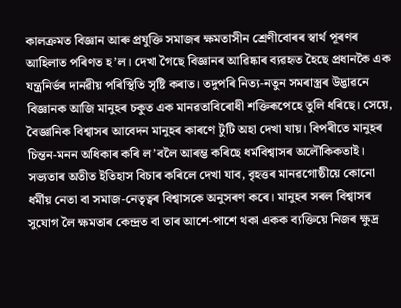কালক্ৰমত বিজ্ঞান আৰু প্রযুক্তি সমাজৰ ক্ষমতাসীন শ্রেণীবোৰৰ স্বাৰ্থ পূৰণৰ আহিলাত পৰিণত হ’ল। দেখা গৈছে বিজ্ঞানৰ আৱিষ্কাৰ ব্যৱহৃত হৈছে প্ৰধানকৈ এক যন্ত্ৰনিৰ্ভৰ দানৱীয় পৰিস্থিতি সৃষ্টি কৰাত। তদুপৰি নিত্য-নতুন সমৰাস্ত্ৰৰ উদ্ভাৱনে বিজ্ঞানক আজি মানুহৰ চকুত এক মানৱতাবিৰোধী শক্তিৰূপেহে তুলি ধৰিছে। সেয়ে, বৈজ্ঞানিক বিশ্বাসৰ আবেদন মানুহৰ কাৰণে টুটি অহা দেখা যায়। বিপৰীতে মানুহৰ চিন্তন-মনন অধিকাৰ কৰি ল’বলৈ আৰম্ভ কৰিছে ধৰ্মবিশ্বাসৰ অলৌকিকতাই। সভ্যতাৰ অতীত ইতিহাস বিচাৰ কৰিলে দেখা যাব, বৃহত্তৰ মানৱগোষ্ঠীয়ে কোনো ধর্মীয় নেতা বা সমাজ-নেতৃত্বৰ বিশ্বাসকে অনুসৰণ কৰে। মানুহৰ সৰল বিশ্বাসৰ সুযোগ লৈ ক্ষমতাৰ কেন্দ্ৰত বা তাৰ আশে-পাশে থকা একক ব্যক্তিয়ে নিজৰ ক্ষুদ্ৰ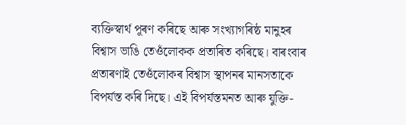ব্যক্তিস্বার্থ পূৰণ কৰিছে আৰু সংখ্যাগৰিষ্ঠ মানুহৰ বিশ্বাস ভাঙি তেওঁলোকক প্ৰতাৰিত কৰিছে। বাৰংবাৰ প্ৰতাৰণাই তেওঁলোকৰ বিশ্বাস স্থাপনৰ মানসতাকে বিপর্যস্ত কৰি দিছে। এই বিপর্যস্তমনত আৰু যুক্তি-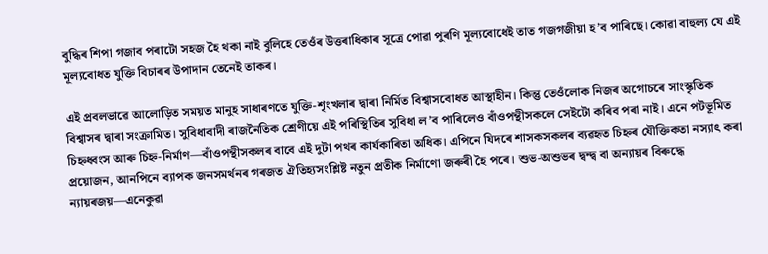বুদ্ধিৰ শিপা গজাব পৰাটো সহজ হৈ থকা নাই বুলিহে তেওঁৰ উত্তৰাধিকাৰ সূত্ৰে পোৱা পুৰণি মূল্যবোধেই তাত গজগজীয়া হ’ব পাৰিছে। কোৱা বাহুল্য যে এই মূল্যবোধত যুক্তি বিচাৰৰ উপাদান তেনেই তাকৰ।

এই প্রবলভাৱে আলোড়িত সময়ত মানুহ সাধাৰণতে যুক্তি-শৃংখলাৰ দ্বাৰা নিৰ্মিত বিশ্বাসবোধত আস্থাহীন। কিন্তু তেওঁলোক নিজৰ অগোচৰে সাংস্কৃতিক বিশ্বাসৰ দ্বাৰা সংক্রামিত। সুবিধাবাদী ৰাজনৈতিক শ্ৰেণীয়ে এই পৰিস্থিতিৰ সুবিধা ল’ব পাৰিলেও বাঁওপন্থীসকলে সেইটো কৰিব পৰা নাই। এনে পটভূমিত চিহ্নধ্বংস আৰু চিহ্ন-নিৰ্মাণ—বাঁওপন্থীসকলৰ বাবে এই দুটা পথৰ কাৰ্যকাৰিতা অধিক। এপিনে যিদৰে শাসকসকলৰ ব্যৱহৃত চিহ্নৰ যৌক্তিকতা নস্যাৎ কৰা প্রয়োজন, আনপিনে ব্যাপক জনসমর্থনৰ গৰজত ঐতিহ্যসংশ্লিষ্ট নতুন প্রতীক নির্মাণো জৰুৰী হৈ পৰে। শুভ-অশুভৰ দ্বন্দ্ব বা অন্যায়ৰ বিৰুদ্ধে ন্যায়ৰজয়—এনেকুৱা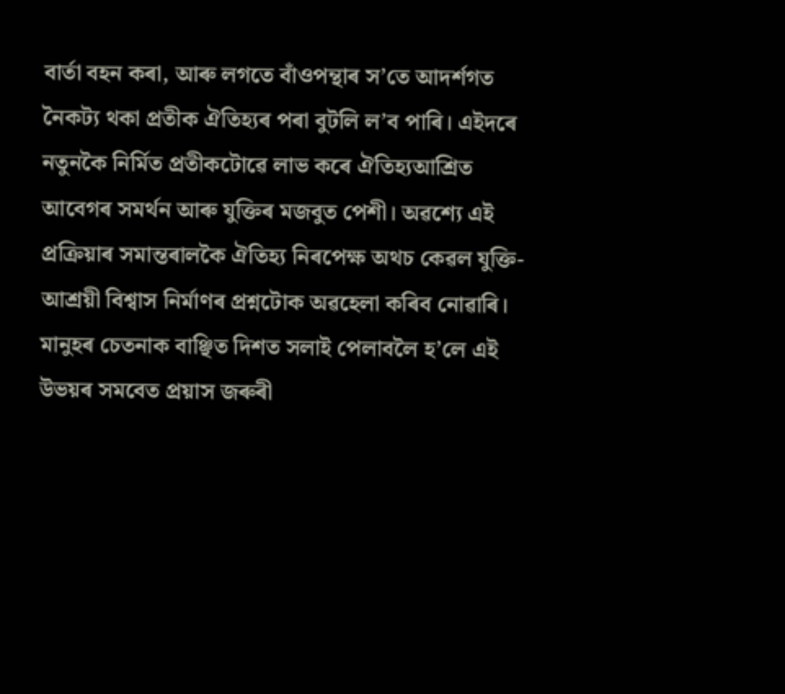বার্তা বহন কৰা, আৰু লগতে বাঁওপন্থাৰ স’তে আদর্শগত নৈকট্য থকা প্ৰতীক ঐতিহ্যৰ পৰা বুটলি ল’ব পাৰি। এইদৰে নতুনকৈ নির্মিত প্রতীকটোৱে লাভ কৰে ঐতিহ্যআশ্রিত আবেগৰ সমৰ্থন আৰু যুক্তিৰ মজবুত পেশী। অৱশ্যে এই প্ৰক্ৰিয়াৰ সমান্তৰালকৈ ঐতিহ্য নিৰপেক্ষ অথচ কেৱল যুক্তি-আশ্রয়ী বিশ্বাস নিৰ্মাণৰ প্ৰশ্নটোক অৱহেলা কৰিব নোৱাৰি। মানুহৰ চেতনাক বাঞ্ছিত দিশত সলাই পেলাবলৈ হ’লে এই উভয়ৰ সমবেত প্রয়াস জৰুৰী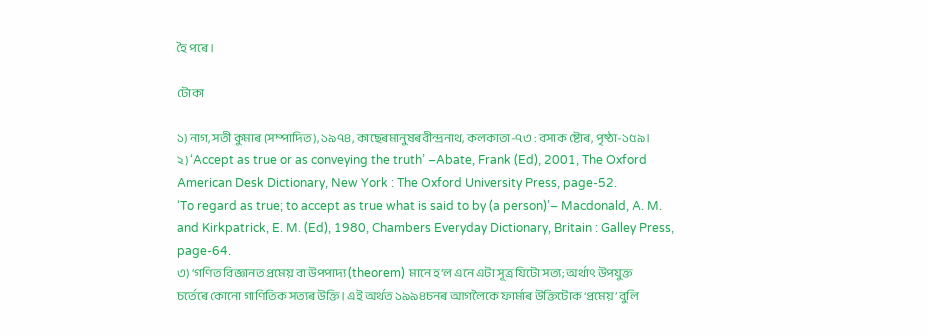হৈ পৰে।

টোকা

১) নাগ, সতী কুমাৰ (সম্পাদিত), ১৯৭৪, কাছেৰমানুষৰবীন্দ্রনাথ, কলকাতা-৭৩ : বসাক ষ্টোৰ, পৃষ্ঠা-১৫৯।
২) ‘Accept as true or as conveying the truth’ –Abate, Frank (Ed), 2001, The Oxford American Desk Dictionary, New York : The Oxford University Press, page-52.
‘To regard as true; to accept as true what is said to by (a person)’– Macdonald, A. M. and Kirkpatrick, E. M. (Ed), 1980, Chambers Everyday Dictionary, Britain : Galley Press, page-64.
৩) ‘গণিত বিজ্ঞানত প্রমেয় বা উপপাদ্য (theorem) মানে হ’ল এনে এটা সূত্ৰ যিটো সত্য; অর্থাৎ উপযুক্ত চৰ্তেৰে কোনো গাণিতিক সত্যৰ উক্তি। এই অৰ্থত ১৯৯৪চনৰ আগলৈকে ফাৰ্মাৰ উক্তিটোক ‘প্ৰমেয়’ বুলি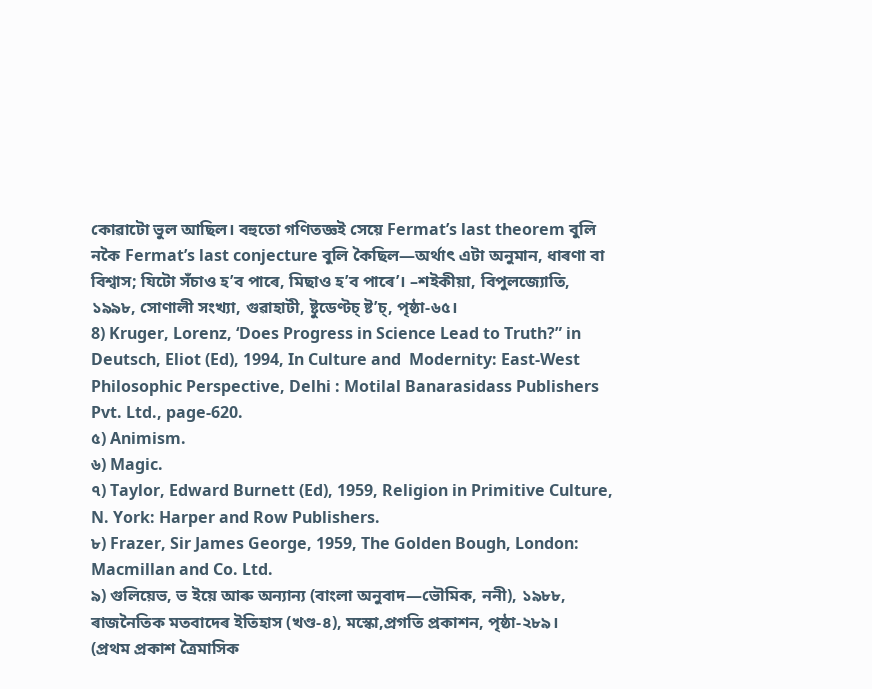কোৱাটো ভুল আছিল। বহুতো গণিতজ্ঞই সেয়ে Fermat’s last theorem বুলি নকৈ Fermat’s last conjecture বুলি কৈছিল—অৰ্থাৎ এটা অনুমান, ধাৰণা বা বিশ্বাস; যিটো সঁচাও হ’ব পাৰে, মিছাও হ’ব পাৰে’। –শইকীয়া, বিপুলজ্যোতি, ১৯৯৮, সোণালী সংখ্যা, গুৱাহাটী, ষ্টুডেণ্টচ্ ষ্ট’চ্, পৃষ্ঠা-৬৫।
8) Kruger, Lorenz, ‘Does Progress in Science Lead to Truth?” in Deutsch, Eliot (Ed), 1994, In Culture and  Modernity: East-West Philosophic Perspective, Delhi : Motilal Banarasidass Publishers Pvt. Ltd., page-620.
৫) Animism.
৬) Magic.
৭) Taylor, Edward Burnett (Ed), 1959, Religion in Primitive Culture, N. York: Harper and Row Publishers.
৮) Frazer, Sir James George, 1959, The Golden Bough, London: Macmillan and Co. Ltd.
৯) গুলিয়েভ, ভ ইয়ে আৰু অন্যান্য (বাংলা অনুবাদ—ভৌমিক, ননী), ১৯৮৮, ৰাজনৈতিক মতবাদেৰ ইতিহাস (খণ্ড-৪), মস্কো,প্রগতি প্রকাশন, পৃষ্ঠা-২৮৯।
(প্ৰথম প্ৰকাশ ত্ৰৈমাসিক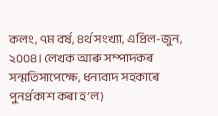কলং, ৭ম বৰ্ষ, ৪ৰ্থ সংখ্যা, এপ্ৰিল-জুন, ২০০৪। লেখক আৰু সম্পাদকৰ সন্মতিসাপেক্ষে, ধন্যবাদ সহকাৰে পুনৰ্প্ৰকাশ কৰা হ’ল)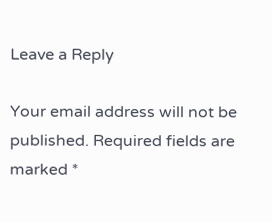Leave a Reply

Your email address will not be published. Required fields are marked *